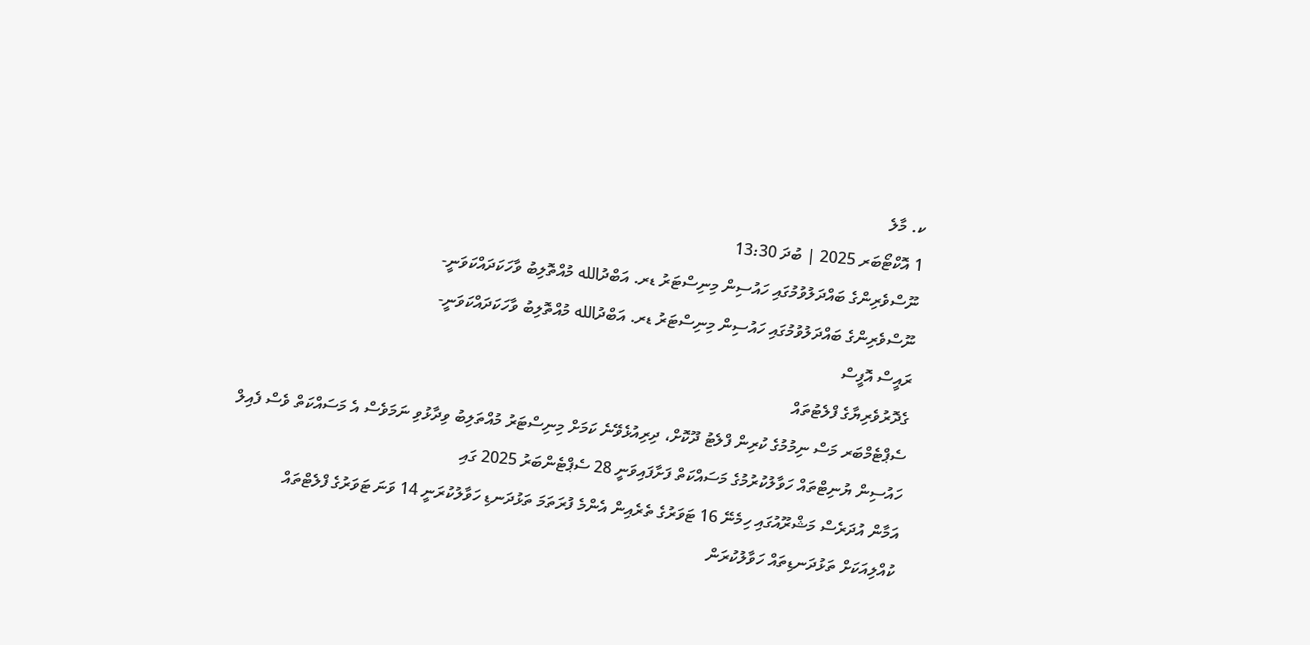ކ. މާލެ
1 އޮކްޓޯބަރ 2025 | ބުދަ 13:30
ނޫސްވެރިންގެ ބައްދަލުވުމުގައި ހައުސިން މިނިސްޓަރު ޑރ. އަބްދުالله މުއްތޮލިބު ވާހަކަދައްކަވަނީ-
ނޫސްވެރިންގެ ބައްދަލުވުމުގައި ހައުސިން މިނިސްޓަރު ޑރ. އަބްދުالله މުއްތޮލިބު ވާހަކަދައްކަވަނީ-
ރައީސް އޮފީސް
ގެދޮރުވެރިޔާގެ ފްލެޓުތައް
ސެޕްޓެމްބަރ މަސް ނިމުމުގެ ކުރިން ފްލެޓު ދޫކޮށް، ދިރިއުޅެވޭނެ ކަމަށް މިނިސްޓަރު މުއްތަލިބު ވިދާޅުވި ނަމަވެސް އެ މަސައްކަތް ވެސް ފެއިލް
ހައުސިން ޔުނިޓްތައް ހަވާލުކުރުމުގެ މަސައްކަތް ފަށާފައިވަނީ 28 ސެޕްޓެންބަރު 2025 ގައި
އަމާން އުދަރެސް މަޝްރޫއުގައި ހިމެނޭ 16 ޓަވަރުގެ ތެރެއިން އެންމެ ފުރަތަމަ ތަޅުދަނޑި ހަވާލުކުރަނީ 14 ވަނަ ޓަވަރުގެ ފްލެޓްތައް
ކުއްލިއަކަށް ތަޅުދަނޑިތައް ހަވާލުކުރަން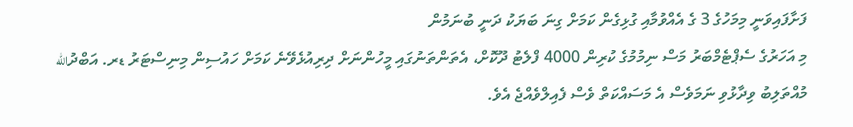ފަށާފައިވަނީ މިމަހުގެ 3 ގެ އެއްވުމާއި ގުޅިގެން ކަމަށް ގިނަ ބަޔަކު ދަނީ ބުނަމުން
މި އަހަރުގެ ސެޕްޓެމްބަރު މަސް ނިމުމުގެ ކުރިން 4000 ފްލެޓު ދޫކޮށް، އެތަންތަނުގައި މީހުންނަށް ދިރިއުޅެވޭނެ ކަމަށް ހައުސިން މިނިސްޓަރު ޑރ. އަބްދުالله މުއްތަލިބު ވިދާޅުވި ނަމަވެސް އެ މަސައްކަތް ވެސް ފެއިލްވެއްޖެ އެވެ.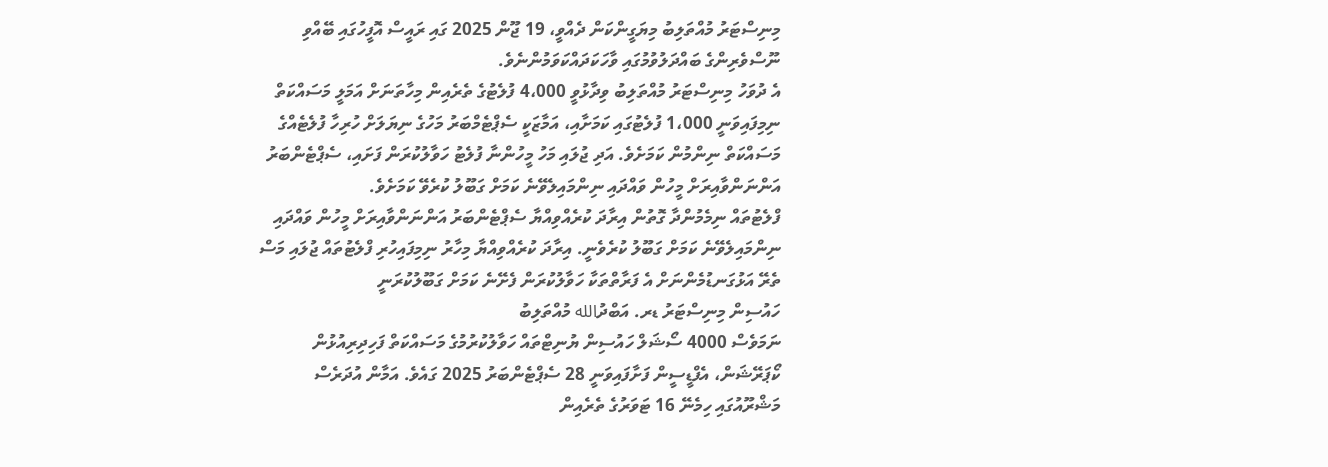މިނިސްޓަރު މުއްތަލިބު މިޔަގީންކަން ދެއްވީ، 19 ޖޫން 2025 ގައި ރައީސް އޮފީހުގައި ބޭއްވި ނޫސްވެރިންގެ ބައްދަލުވުމުގައި ވާހަކަދައްކަވަމުންނެވެ.
އެ ދުވަހު މިނިސްޓަރު މުއްތަލިބު ވިދާޅުވީ 4،000 ފުލެޓުގެ ތެރެއިން މިހާތަނަށް އަމަލީ މަސައްކަތް ނިމިފައިވަނީ 1،000 ފުލެޓުގައި ކަމަށާއި، އަމާޒަކީ ސެޕްޓެމްބަރު މަހުގެ ނިޔަލަށް ހުރިހާ ފުލެޓެއްގެ މަސައްކަތް ނިންމުން ކަމަށެވެ. އަދި ޖުލައި މަހު މީހުންނާ ފުލެޓު ހަވާލުކުރަން ފަށައި، ސެޕްޓެންބަރު އަންނަންވާއިރަށް މީހުން ވައްދައި ނިންމައިލެވޭނެ ކަމަށް ގަބޫލު ކުރެވޭ ކަމަށެވެ.
ފްލެޓުތައް ނިމެމުންދާ ގޮތުން އިރާދަ ކުރެއްވިއްޔާ ސެޕްޓެންބަރު އަންނަންވާއިރަށް މީހުން ވައްދައި ނިންމައިލެވޭނެ ކަމަށް ގަބޫލު ކުރެވެނީ. އިރާދަ ކުރެއްވިއްޔާ މިހާރު ނިމިފައިހުރި ފްލެޓުތައް ޖުލައި މަސް ތެރޭ އަޅުގަނޑުމެންނަށް އެ ފަރާތްތަކާ ހަވާލުކުރަން ފެށޭނެ ކަމަށް ގަބޫލުކުރަނީ
ހައުސިން މިނިސްޓަރު ޑރ. އަބްދުالله މުއްތަލިބު
ނަމަވެސް 4000 ސޯޝަލް ހައުސިން ޔުނިޓްތައް ހަވާލުކުރުމުގެ މަސައްކަތް ފަހިދިރިއުޅުން ކޯޕަރޭޝަން، އެފްޑީސީން ފަށާފައިވަނީ 28 ސެޕްޓެންބަރު 2025 ގައެވެ. އަމާން އުދަރެސް މަޝްރޫއުގައި ހިމެނޭ 16 ޓަވަރުގެ ތެރެއިން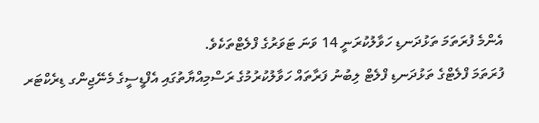އެންމެ ފުރަތަމަ ތަޅުދަނޑި ހަވާލުކުރަނީ 14 ވަނަ ޓަވަރުގެ ފްލެޓްތަކެވެ.
ފުރަތަމަ ފްލެޓްގެ ތަޅުދަނޑި ފްލެޓް ލިބުނު ފަރާތައް ހަވާލުކުރުމުގެ ރަސްމިއްޔާތުގައި އެފްޑީސީގެ މެނޭޖިންގ ޑިރެކްޓަރ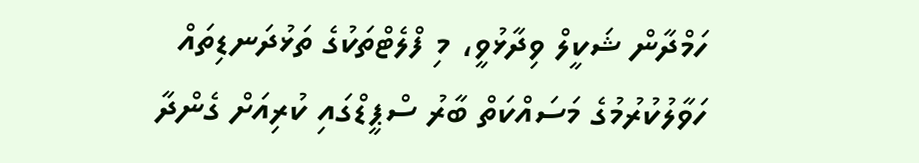ހަމްދާން ޝަކީލް ވިދާޅުވީ، މި ފްލެޓްތަކުގެ ތަޅުދަނޑިތައް ހަވާލުކުރުމުގެ މަސައްކަތް ބާރު ސްޕީޑްގައި ކުރިއަށް ގެންދާ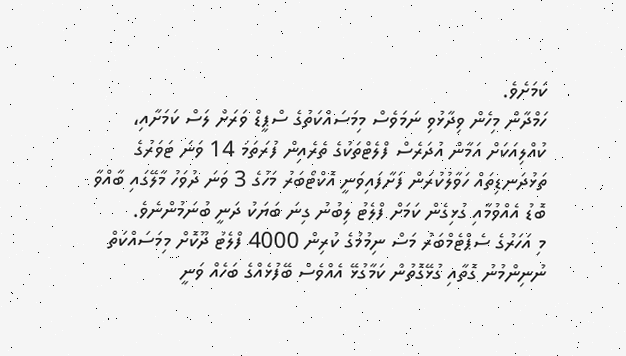ކަމަށެވެ.
ހަމްދާން މިހެން ވިދާޅުވި ނަމަވެސް މިމަސައްކަތުގެ ސްޕީޑް ވަރަށް ލަސް ކަމަށާއި، ކުއްލިއަކަށް އަމާން އުދަރެސް ފްލެޓްތަކުގެ ތެރެއިން ފުރަތަމަ 14 ވަނަ ޓަވަރުގެ ތަޅުދަނޑިތައް ހަވާލުކުރަން ފަށާފައިވަނީ އޮކްޓޯބަރު މަހުގެ 3 ވަނަ ދުވަހު މާލޭގައި ބާއްވާ ބޮޑު އެއްވުމާއި ގުޅިގެން ކަމަށް ފްލެޓު ލިބުނު ގިނަ ބަޔަކު ދަނީ ބުނަމުންނެވެ.
މި އަހަރުގެ ސެޕްޓެމްބަރު މަސް ނިމުމުގެ ކުރިން 4000 ފްލެޓު ދޫކޮށް މިމަސައްކަތް ނުނިންމުނު ގޮތާއި ގުޅޭގޮތުން ކަމާގުޅޭ އެއްވެސް ބޭފުޅެއްގެ ބަހެއް ވަނީ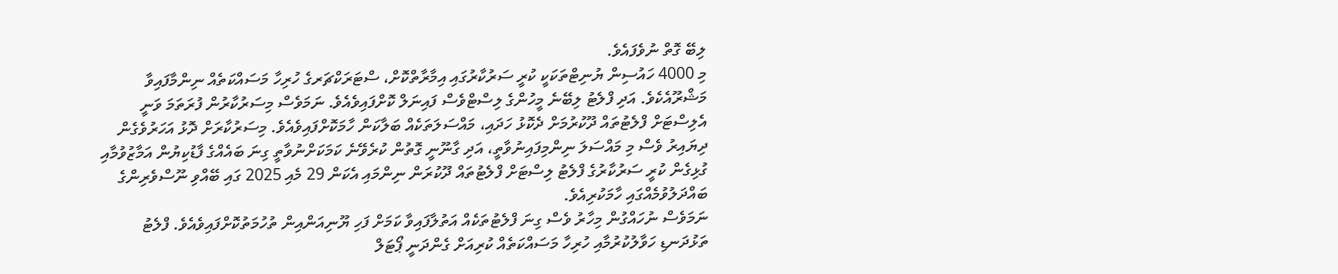ލިބޭ ގޮތް ނުވެފައެވެ.
މި 4000 ހައުސިން ޔުނިޓްތަކަކީ ކުރީ ސަރުކާރުގައި އިމާރާތްކޮށް، ސްޓަރަކްޗަރގެ ހުރިހާ މަސައްކަތެއް ނިންމާފައިވާ މަޝްރޫއެކެވެ. އަދި ފްލެޓު ލިބޭނެ މީހުންގެ ލިސްޓްވެސް ފައިނަލް ކޮށްފައިވެއެވެ. ނަމަވެސް މިސަރުކާރުން ފުރަތަމަ ވަނީ އެލިސްޓަށް ފްލެޓުތައް ދޫކުރުމަށް ދެކޮޅު ހަދައި، މައްސަލަތަކެއް ބަލާކަން ހާމަކޮށްފައިވެއެވެ. މިސަރުކާރަށް ދޮޅު އަހަރުވެގެން ދިޔައިރު ވެސް މި މައްސަލަ ނިންމިފައިނުވާތީ، އަދި ގާނޫނީ ގޮތުން ކުރެވޭނެ ކަމަކަށްނުވާތީ ގިނަ ބައެއްގެ ފާޑުކިޔުން އަމާޒުވުމާއި ގުޅިގެން ކުރީ ސަރުކާރުގެ ފްލެޓު ލިސްޓަށް ފްލެޓުތައް ދޫކުރަން ނިންމައި އެކަން 29 މެއި 2025 ގައި ބޭއްވި ނޫސްވެރިންގެ ބައްދަލުވުމެއްގައި ހާމަކުރިއެވެ.
ނަމަވެސް ނުހައްގުން މިހާރު ވެސް ގިނަ ފްލެޓުތަކެއް އަތުލާފައިވާ ކަމަށް ފަހި ޔޫނިއަންއިން ތުހުމަތުކޮށްފައިވެއެވެ. ފްލެޓު ތަޅުދަނޑި ހަވާލުކުރުމާއި ހުރިހާ މަސައްކަތެއް ކުރިއަށް ގެންދަނީ ޕޯޓަލް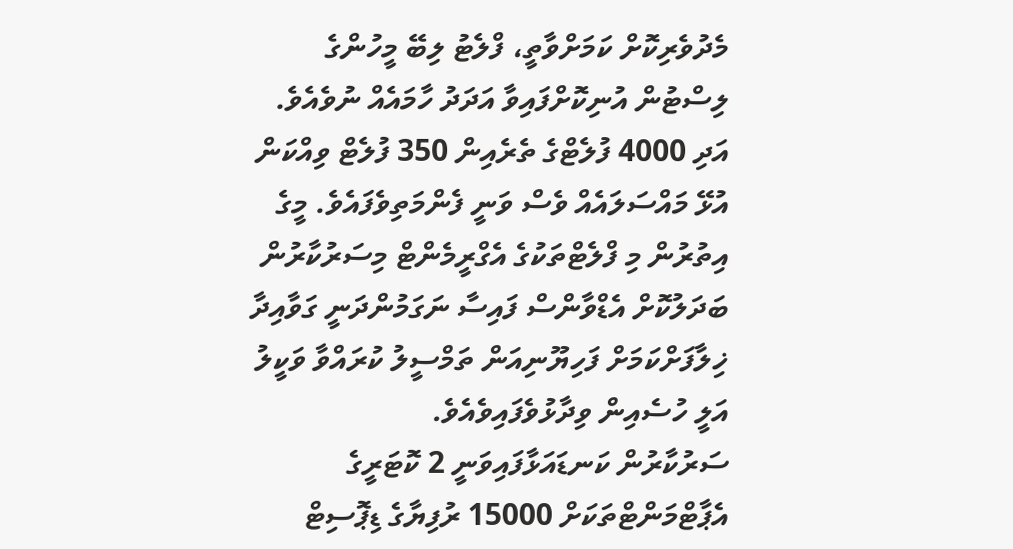މެދުވެރިކޮށް ކަމަށްވާތީ، ފްލެޓު ލިބޭ މީހުންގެ ލިސްޓުން އުނިކޮށްފައިވާ އަދަދު ހާމައެއް ނުވެއެވެ. އަދި 4000 ފުލެޓްގެ ތެރެއިން 350 ފުލެޓް ވިއްކަން އުޅޭ މައްސަލައެއް ވެސް ވަނީ ފެންމަތިވެފައެވެ. މީގެ އިތުރުން މި ފްލެޓްތަކުގެ އެގްރީމެންޓް މިސަރުކާރުން ބަދަލުކޮށް އެޑްވާންސް ފައިސާ ނަގަމުންދަނީ ގަވާއިދާ ޚިލާފަށްކަމަށް ފަހިޔޫނިއަން ތަމްސީލު ކުރައްވާ ވަކީލު އަލީ ހުސެއިން ވިދާޅުވެފައިވެއެވެ.
ސަރުކާރުން ކަނޑައަޅާފައިވަނީ 2 ކޮޓަރީގެ އެޕާޓްމަންޓްތަކަށް 15000 ރުފިޔާގެ ޑިޕޮސިޓް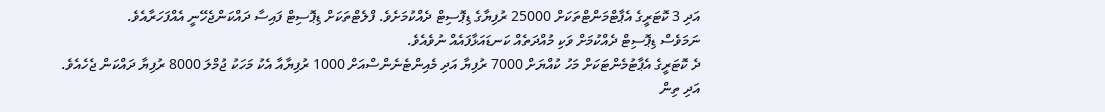އަދި 3 ކޮޓަރީގެ އެޕާޓްމަންޓްތަކަށް 25000 ރުފިޔާގެ ޑިޕޮސިޓް ދެއްކުމަށެވެ. ފްލެޓްތަކަށް ޑިޕޮސިޓް ފައިސާ ދައްކަންޖެހޭނީ އެއްފަހަރާއެވެ.
ނަމަވެސް ޑިޕޮސިޓް ދެއްކުމަށް ވަކި މުއްދަތެއް ކަނޑައަޅާފައެއް ނުވެއެވެ.
ދެ ކޮޓަރީގެ އެޕާޓުމެންޓަކަށް މަހު ކުއްޔަށް 7000 ރުފިޔާ އަދި މެއިންޓެނެންސްއަށް 1000 ރުފިޔާއާ އެކު މަހަކު ޖުމްލަ 8000 ރުފިޔާ ދައްކަން ޖެހެއެވެ. އަދި ތިން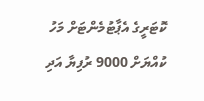ކޮޓަރީގެ އެޕާޓުމެންޓަށް މަހު ކުއްޔަށް 9000 ރުފިޔާ އަދި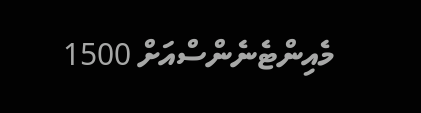މެއިންޓެނެންސްއަށް 1500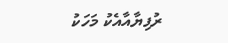ރުފިޔާއާއެކު މަހަކު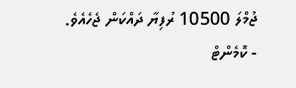ޖުމްލަ 10500 ރުފިޔާ ދައްކަން ޖެހެއެވެ.
- ކޮމެންޓް